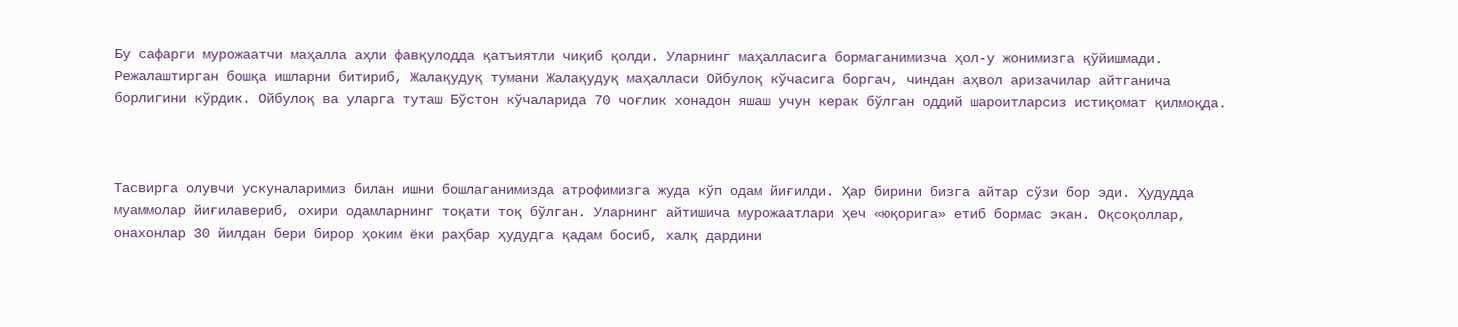Бу сафарги мурожаатчи маҳалла аҳли фавқулодда қатъиятли чиқиб қолди. Уларнинг маҳалласига бормаганимизча ҳол-у жонимизга қўйишмади. Режалаштирган бошқа ишларни битириб, Жалақудуқ тумани Жалақудуқ маҳалласи Ойбулоқ кўчасига боргач, чиндан аҳвол аризачилар айтганича борлигини кўрдик. Ойбулоқ ва уларга туташ Бўстон кўчаларида 70 чоғлик хонадон яшаш учун керак бўлган оддий шароитларсиз истиқомат қилмоқда.



Тасвирга олувчи ускуналаримиз билан ишни бошлаганимизда атрофимизга жуда кўп одам йиғилди. Ҳар бирини бизга айтар сўзи бор эди. Ҳудудда муаммолар йиғилавериб, охири одамларнинг тоқати тоқ бўлган. Уларнинг айтишича мурожаатлари ҳеч «юқорига» етиб бормас экан. Оқсоқоллар, онахонлар 30 йилдан бери бирор ҳоким ёки раҳбар ҳудудга қадам босиб, халқ дардини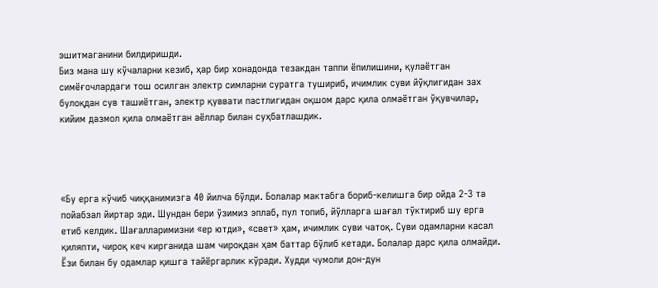эшитмаганини билдиришди.
Биз мана шу кўчаларни кезиб, ҳар бир хонадонда тезакдан таппи ёпилишини, қулаётган симёғочлардаги тош осилган электр симларни суратга тушириб, ичимлик суви йўқлигидан зах булоқдан сув ташиётган, электр қуввати пастлигидан оқшом дарс қила олмаётган ўқувчилар, кийим дазмол қила олмаётган аёллар билан суҳбатлашдик.




«Бу ерга кўчиб чиққанимизга 40 йилча бўлди. Болалар мактабга бориб-келишга бир ойда 2-3 та пойабзал йиртар эди. Шундан бери ўзимиз эплаб, пул топиб, йўлларга шағал тўктириб шу ерга етиб келдик. Шағалларимизни «ер ютди», «свет» ҳам, ичимлик суви чатоқ. Суви одамларни касал қиляпти, чироқ кеч кирганида шам чироқдан ҳам баттар бўлиб кетади. Болалар дарс қила олмайди.
Ёзи билан бу одамлар қишга тайёргарлик кўради. Худди чумоли дон-дун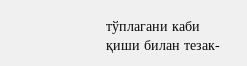тўплагани каби қиши билан тезак-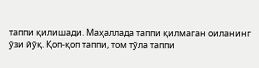таппи қилишади. Маҳаллада таппи қилмаган оиланинг ўзи йўқ. Қоп-қоп таппи, том тўла таппи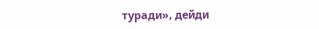туради», дейди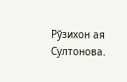Рўзихон ая Султонова.